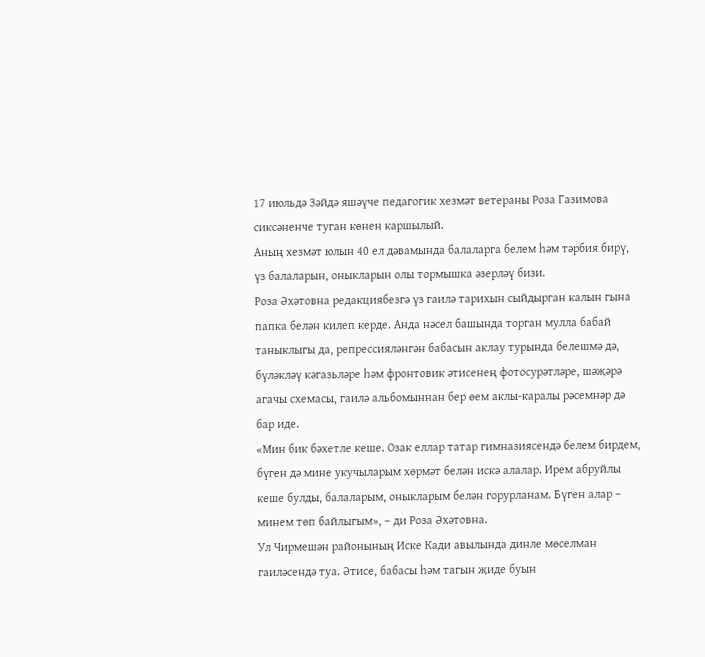17 июльдә Зәйдә яшәүче педагогик хезмәт ветераны Роза Газимова сиксәненче туган көнен каршылый.
Аның хезмәт юлын 40 ел дәвамында балаларга белем һәм тәрбия бирү, үз балаларын, оныкларын олы тормышка әзерләү бизи.
Роза Әхәтовна редакциябезгә үз гаилә тарихын сыйдырган калын гына папка белән килеп керде. Анда нәсел башында торган мулла бабай таныклыгы да, репрессияләнгән бабасын аклау турында белешмә дә, бүләкләү кәгазьләре һәм фронтовик әтисенең фотосурәтләре, шәҗәрә агачы схемасы, гаилә альбомыннан бер өем аклы-каралы рәсемнәр дә бар иде.
«Мин бик бәхетле кеше. Озак еллар татар гимназиясендә белем бирдем, бүген дә мине укучыларым хөрмәт белән искә алалар. Ирем абруйлы кеше булды, балаларым, оныкларым белән горурланам. Бүген алар – минем төп байлыгым», – ди Роза Әхәтовна.
Ул Чирмешән районының Иске Кади авылында динле мөселман гаиләсендә туа. Әтисе, бабасы һәм тагын җиде буын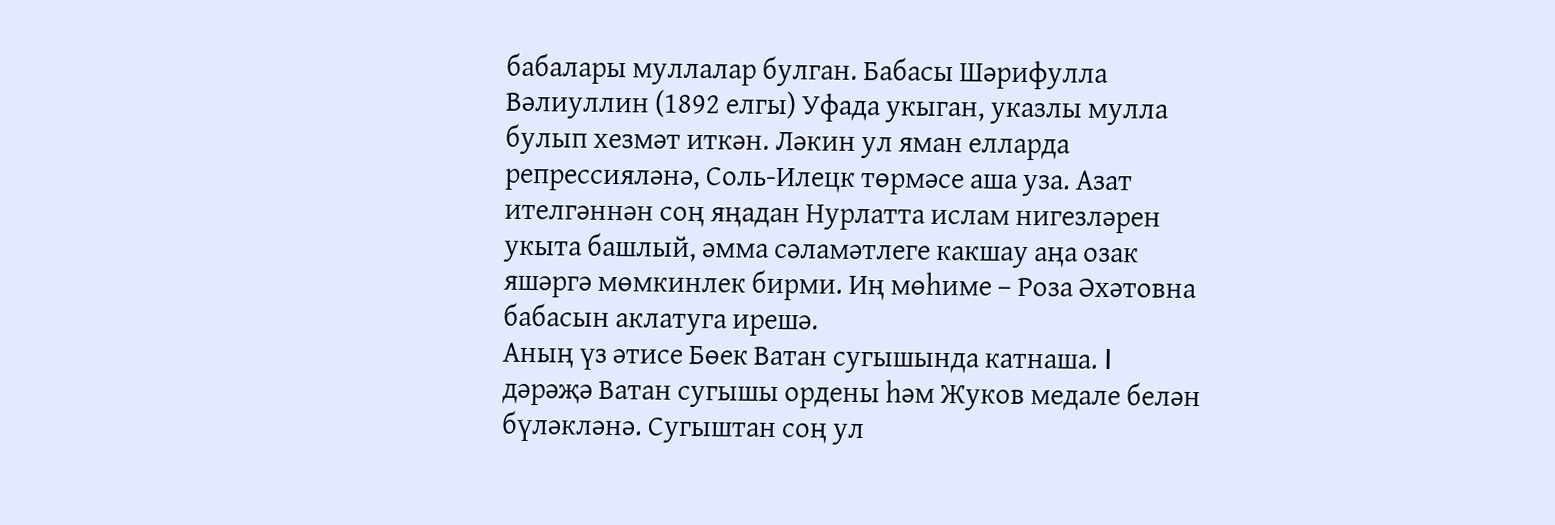бабалары муллалар булган. Бабасы Шәрифулла Вәлиуллин (1892 елгы) Уфада укыган, указлы мулла булып хезмәт иткән. Ләкин ул яман елларда репрессияләнә, Соль-Илецк төрмәсе аша уза. Азат ителгәннән соң яңадан Нурлатта ислам нигезләрен укыта башлый, әмма сәламәтлеге какшау аңа озак яшәргә мөмкинлек бирми. Иң мөһиме – Роза Әхәтовна бабасын аклатуга ирешә.
Аның үз әтисе Бөек Ватан сугышында катнаша. I дәрәҗә Ватан сугышы ордены һәм Жуков медале белән бүләкләнә. Сугыштан соң ул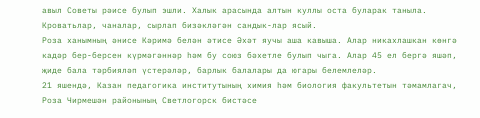авыл Советы рәисе булып эшли. Халык арасында алтын куллы оста буларак таныла. Кроватьлар, чаналар, сырлап бизәкләгән сандык-лар ясый.
Роза ханымның әнисе Кәримә белән әтисе Әхәт яучы аша кавыша. Алар никахлашкан көнгә кадәр бер-берсен күрмәгәннәр һәм бу союз бәхетле булып чыга. Алар 45 ел бергә яшәп, җиде бала тәрбияләп үстерәләр, барлык балалары да югары белемлеләр.
21 яшендә, Казан педагогика институтының химия һәм биология факультетын тәмамлагач, Роза Чирмешән районының Светлогорск бистәсе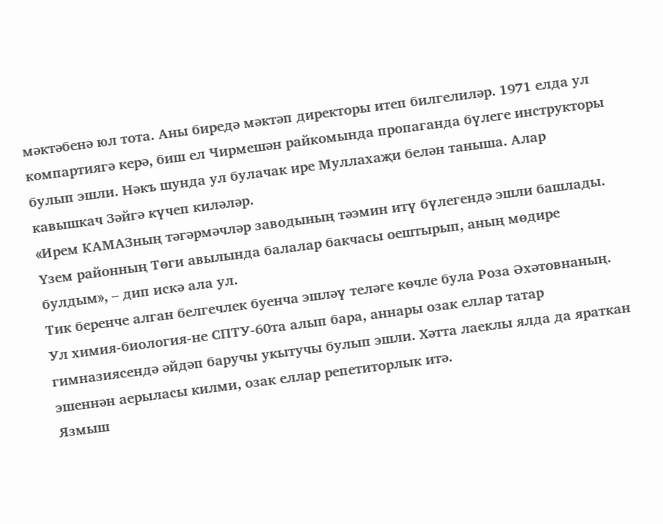мәктәбенә юл тота. Аны биредә мәктәп директоры итеп билгелиләр. 1971 елда ул компартиягә керә, биш ел Чирмешән райкомында пропаганда бүлеге инструкторы булып эшли. Нәкъ шунда ул булачак ире Муллахаҗи белән таныша. Алар кавышкач Зәйгә күчеп киләләр.
«Ирем КАМАЗның тәгәрмәчләр заводының тәэмин итү бүлегендә эшли башлады. Үзем районның Төги авылында балалар бакчасы оештырып, аның мөдире булдым», – дип искә ала ул.
Тик беренче алган белгечлек буенча эшләү теләге көчле була Роза Әхәтовнаның. Ул химия-биология-не СПТУ-60та алып бара, аннары озак еллар татар гимназиясендә әйдәп баручы укытучы булып эшли. Хәтта лаеклы ялда да яраткан эшеннән аерыласы килми, озак еллар репетиторлык итә.
Язмыш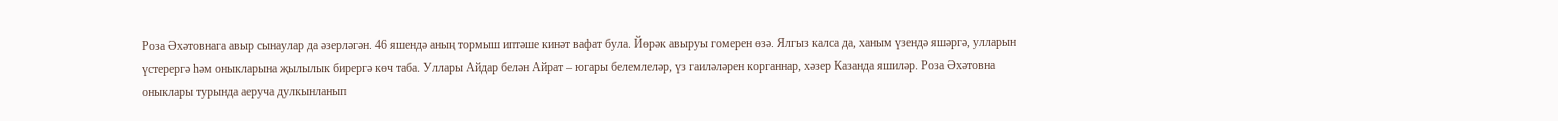Роза Әхәтовнага авыр сынаулар да әзерләгән. 46 яшендә аның тормыш иптәше кинәт вафат була. Йөрәк авыруы гомерен өзә. Ялгыз калса да, ханым үзендә яшәргә, улларын үстерергә һәм оныкларына җылылык бирергә көч таба. Уллары Айдар белән Айрат – югары белемлеләр, үз гаиләләрен корганнар, хәзер Казанда яшиләр. Роза Әхәтовна оныклары турында аеруча дулкынланып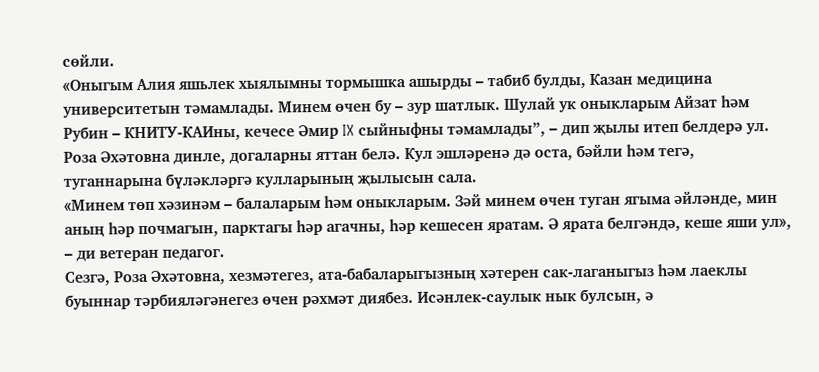сөйли.
«Оныгым Алия яшьлек хыялымны тормышка ашырды – табиб булды, Казан медицина университетын тәмамлады. Минем өчен бу – зур шатлык. Шулай ук оныкларым Айзат һәм Рубин – КНИТУ-КАИны, кечесе Әмир IX сыйныфны тәмамлады”, – дип җылы итеп белдерә ул.
Роза Әхәтовна динле, догаларны яттан белә. Кул эшләренә дә оста, бәйли һәм тегә, туганнарына бүләкләргә кулларының җылысын сала.
«Минем төп хәзинәм – балаларым һәм оныкларым. Зәй минем өчен туган ягыма әйләнде, мин аның һәр почмагын, парктагы һәр агачны, һәр кешесен яратам. Ә ярата белгәндә, кеше яши ул», – ди ветеран педагог.
Сезгә, Роза Әхәтовна, хезмәтегез, ата-бабаларыгызның хәтерен сак-лаганыгыз һәм лаеклы буыннар тәрбияләгәнегез өчен рәхмәт диябез. Исәнлек-саулык нык булсын, ә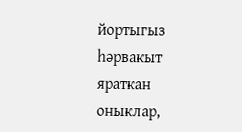йортыгыз һәрвакыт яраткан оныклар,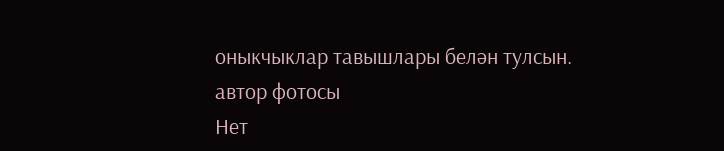оныкчыклар тавышлары белән тулсын.
автор фотосы
Нет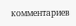комментариев